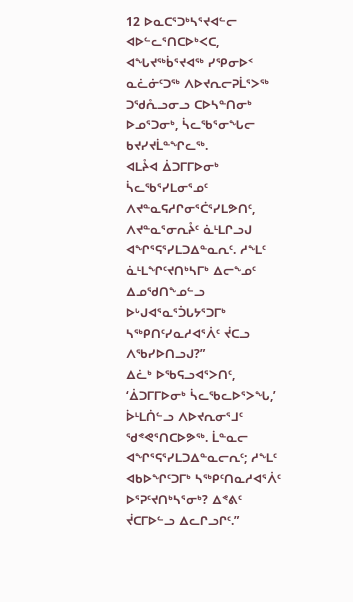12 ᐅᓇᑕᕐᑐᒃᓴᕐᔪᐊᓪᓕ ᐊᐅᓪᓚᕐᑎᑕᐅᒃᐸᑕ, ᐊᖓᔪᖅᑳᕐᔪᐊᖅ ᓯᕿᓂᐅᑉ ᓇᓛᓃᑦᑐᖅ ᐱᐅᔪᕆᓕᕈᒫᕐᐳᖅ ᑐᖁᕅᓗᓂᓗ ᑕᐅᓴᓐᑎᓂᒃ ᐅᓄᕐᑐᓂᒃ, ᓵᓚᖃᕐᓂᖓᓕ ᑲᔪᓯᔪᒫᓐᖏᓚᖅ.
ᐊᒪᔧᐊ ᐄᑐᒥᒥᐅᓂᒃ ᓵᓚᖃᕐᓯᒪᓂᕐᓄᑦ ᐱᔪᓐᓇᕋᓱᒋᓂᕐᑖᕐᓯᒪᕗᑎᑦ, ᐱᔪᓐᓇᕐᓂᕆᔧᑦ ᓈᒻᒪᒋᓗᒍ ᐊᖏᕐᕋᕐᓯᒪᑐᐃᓐᓇᕆᑦ. ᓱᖕᒪᑦ ᓈᒻᒪᖏᑦᔪᑎᒃᓴᒥᒃ ᐃᓕᖕᓄᑦ ᐃᓄᖁᑎᖕᓄᓪᓗ ᐅᒡᒍᐊᕐᓇᕐᑑᒐᔭᕐᑐᒥᒃ ᓴᖅᑭᑎᑦᓯᓇᓱᐊᕐᐲᑦ ᔫᑕᓗ ᐱᖃᓯᐅᑎᓗᒍ?”
ᐃᓛᒃ ᐅᖃᕋᓗᐊᕐᐳᑎᑦ, ‘ᐄᑐᒥᒥᐅᓂᒃ ᓵᓚᖃᓚᐅᕐᐳᖓ,’ ᐆᒻᒪᑏᓪᓗ ᐱᐅᔪᕆᓂᕐᒧᑦ ᖁᕝᕙᕐᑎᑕᐅᕗᖅ. ᒫᓐᓇᓕ ᐊᖏᕐᕋᕐᓯᒪᑐᐃᓐᓇᓕᕆᑦ; ᓱᖕᒪᑦ ᐊᑲᐅᖏᑦᑐᒥᒃ ᓴᖅᑭᑦᑎᓇᓱᐊᕐᐲᑦ ᐅᕐᕈᑦᔪᑎᒃᓴᕐᓂᒃ? ᐃᕝᕕᑦ ᔫᑕᒥᐅᓪᓗ ᐃᓚᒋᓗᒋᑦ.”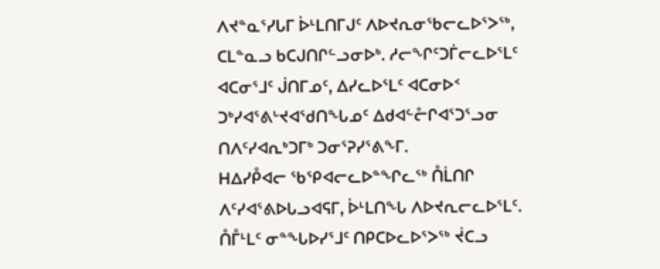ᐱᔪᓐᓇᕐᓯᒐᒥ ᐆᒻᒪᑎᒥᒍᑦ ᐱᐅᔪᕆᓂᖃᓕᓚᐅᕐᐳᖅ, ᑕᒪᓐᓇᓗ ᑲᑕᒍᑎᒋᓪᓗᓂᐅᒃ. ᓱᓕᖏᑦᑐᒦᓕᓚᐅᕐᒪᑦ ᐊᑕᓂᕐᒧᑦ ᒎᑎᒥᓄᑦ, ᐃᓯᓚᐅᕐᒪᑦ ᐊᑕᓂᐅᑉ ᑐᒃᓯᐊᕐᕕᒡᔪᐊᖁᑎᖓᓄᑦ ᐃᑯᐊᓪᓔᒋᐊᕐᑐᕐᓗᓂ ᑎᐱᑦᓯᐊᕆᒃᑐᒥᒃ ᑐᓂᕐᕈᓯᕐᕕᖕᒥ.
ᕼᐃᓯᑬᐊᓕ ᖃᕿᐊᓕᓚᐅᓐᖏᓚᖅ ᑍᒫᑎᒋ ᐱᑦᓯᐊᕐᕕᐅᒐᓗᐊᕋᒥ, ᐆᒻᒪᑎᖓ ᐱᐅᔪᕆᓕᓚᐅᕐᒪᑦ. ᑍᒤᒻᒪᑦ ᓂᓐᖓᐅᓯᕐᒧᑦ ᑎᑭᑕᐅᓚᐅᕐᐳᖅ ᔫᑕᓗ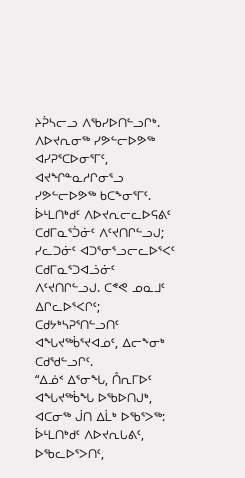ᔨᕉᓴᓕᓗ ᐱᖃᓯᐅᑎᓪᓗᒋᒃ.
ᐱᐅᔪᕆᓂᖅ ᓯᕗᓪᓕᐅᕗᖅ ᐊᓯᕈᕐᑕᐅᓂᕐᒥᑦ, ᐊᔪᖏᓐᓇᓱᒋᓂᕐᓗ ᓯᕗᓪᓕᐅᕗᖅ ᑲᑕᖕᓂᕐᒥᑦ.
ᐆᒻᒪᑎᒃᑯᑦ ᐱᐅᔪᕆᓕᓚᐅᕋᕕᑦ ᑕᑯᒥᓇᕐᑑᓃᑦ ᐱᑦᔪᑎᒋᓪᓗᒍ; ᓯᓚᑐᓃᑦ ᐊᑐᕐᓂᕐᓗᓕᓚᐅᕐᐸᑦ ᑕᑯᒥᓇᕐᑐᐊᓘᓃᑦ ᐱᑦᔪᑎᒋᓪᓗᒍ. ᑕᕝᕙ ᓄᓇᒧᑦ ᐃᒋᓚᐅᕐᐸᒋᑦ; ᑕᑯᔭᒃᓴᕈᕐᑎᓪᓗᑎᑦ ᐊᖓᔪᖅᑳᕐᔪᐊᓄᑦ, ᐃᓕᖕᓂᒃ ᑕᑯᖁᓪᓗᒋᑦ.
“ᐃᓅᑉ ᐃᕐᓂᖓ, ᑍᕆᒥᐅᑦ ᐊᖓᔪᖅᑳᖓ ᐅᖃᐅᑎᒍᒃ, ᐊᑕᓂᖅ ᒎᑎ ᐃᒫᒃ ᐅᖃᕐᐳᖅ: ᐆᒻᒪᑎᒃᑯᑦ ᐱᐅᔪᕆᒐᕕᑦ, ᐅᖃᓚᐅᕐᐳᑎᑦ,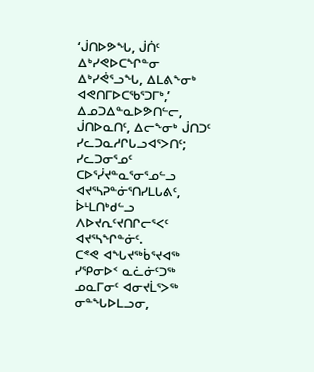‘ᒎᑎᐅᕗᖓ, ᒎᑏᑦ ᐃᒃᓯᕙᐅᑕᖏᓐᓂ ᐃᒃᓯᕚᕐᓗᖓ, ᐃᒪᕕᖕᓂᒃ ᐊᕙᑎᒥᐅᑕᖃᕐᑐᒥᒃ,’ ᐃᓄᑐᐃᓐᓇᐅᕗᑎᓪᓕ, ᒎᑎᐅᓇᑎᑦ, ᐃᓕᖕᓂᒃ ᒎᑎᑐᑦ ᓯᓚᑐᓇᓱᒋᒐᓗᐊᕐᐳᑎᑦ;
ᓯᓚᑐᓂᕐᓄᑦ ᑕᐅᕐᓰᔪᓐᓇᕐᓂᕐᓄᓪᓗ ᐊᔪᕐᓴᕈᓐᓃᕐᑎᓯᒪᒐᕕᑦ, ᐆᒻᒪᑎᒃᑯᓪᓗ ᐱᐅᔪᕆᑦᔪᑎᒋᓕᕐᐸᑦ ᐊᔪᕐᓴᖏᓐᓃᑦ.
ᑕᕝᕙ ᐊᖓᔪᖅᑳᕐᔪᐊᖅ ᓯᕿᓂᐅᑉ ᓇᓛᓃᑦᑐᖅ ᓄᓇᒥᓂᑦ ᐊᓂᔪᒫᕐᐳᖅ ᓂᓐᖓᐅᒪᓗᓂ,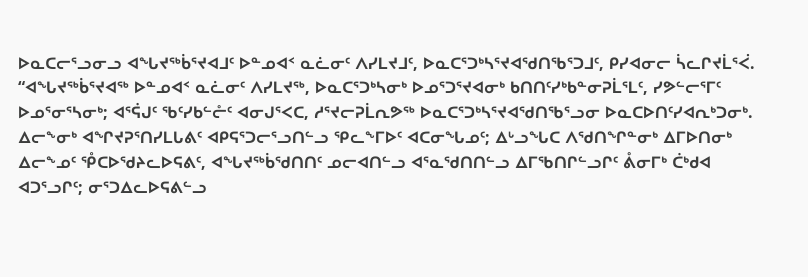ᐅᓇᑕᓕᕐᓗᓂᓗ ᐊᖓᔪᖅᑳᕐᔪᐊᒧᑦ ᐅᓐᓄᐊᑉ ᓇᓛᓂᑦ ᐱᓯᒪᔪᒧᑦ, ᐅᓇᑕᕐᑐᒃᓴᕐᔪᐊᖁᑎᖃᕐᑐᒧᑦ, ᑭᓯᐊᓂᓕ ᓵᓚᒋᔪᒫᕐᐹ.
“ᐊᖓᔪᖅᑳᕐᔪᐊᖅ ᐅᓐᓄᐊᑉ ᓇᓛᓂᑦ ᐱᓯᒪᔪᖅ, ᐅᓇᑕᕐᑐᒃᓴᓂᒃ ᐅᓄᕐᑐᕐᔪᐊᓂᒃ ᑲᑎᑎᑦᓯᒃᑲᓐᓂᕈᒫᕐᒪᑦ, ᓯᕗᓪᓕᕐᒥᑦ ᐅᓄᕐᓂᕐᓴᓂᒃ; ᐊᕐᕌᒍᑦ ᖃᑦᓯᑲᓪᓔᑦ ᐊᓂᒍᕐᐸᑕ, ᓱᕐᔪᓕᕈᒫᕆᕗᖅ ᐅᓇᑕᕐᑐᒃᓴᕐᔪᐊᖁᑎᖃᕐᓗᓂ ᐅᓇᑕᐅᑎᑦᓯᐊᕆᒃᑐᓂᒃ.
ᐃᓕᖕᓂᒃ ᐊᖏᔪᕈᕐᑎᓯᒪᒐᕕᑦ ᐊᑭᕋᕐᑐᓕᕐᓗᑎᓪᓗ ᕿᓚᖕᒥᐅᑦ ᐊᑕᓂᖓᓄᑦ; ᐃᒡᓗᖓᑕ ᐱᖁᑎᖏᓐᓂᒃ ᐃᒥᐅᑎᓂᒃ ᐃᓕᖕᓄᑦ ᕾᑕᐅᖁᔨᓚᐅᕋᕕᑦ, ᐊᖓᔪᖅᑳᖁᑎᑎᑦ ᓄᓕᐊᑎᓪᓗ ᐊᕐᓇᖁᑎᑎᓪᓗ ᐃᒥᖃᑎᒋᓪᓗᒋᑦ ᕔᓂᒥᒃ ᑖᒃᑯᐊ ᐊᑐᕐᓗᒋᑦ; ᓂᕐᑐᐃᓚᐅᕋᕕᓪᓗ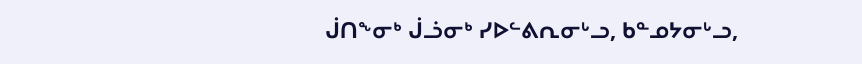ᒎᑎᖕᓂᒃ ᒎᓘᓂᒃ ᓯᐅᓪᕕᕆᓂᒡᓗ, ᑲᓐᓄᔭᓂᒡᓗ,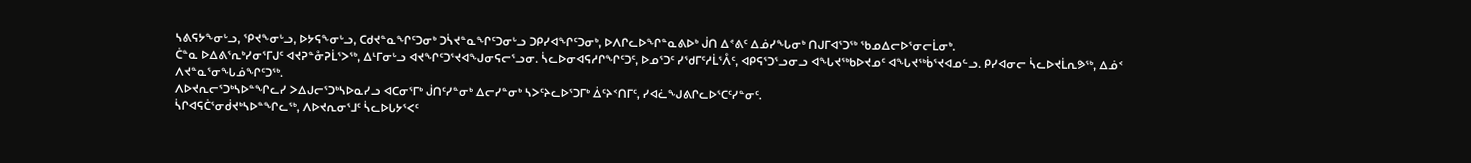ᓴᕕᕋᔭᖕᓂᒡᓗ, ᕿᔪᖕᓂᒡᓗ, ᐅᔭᕋᖕᓂᒡᓗ, ᑕᑯᔪᓐᓇᖏᑦᑐᓂᒃ ᑐᓵᔪᓐᓇᖏᑦᑐᓂᒡᓗ ᑐᑭᓯᐊᖏᑦᑐᓂᒃ, ᐅᐱᒋᓚᐅᖏᓐᓇᕕᐅᒃ ᒎᑎ ᐃᕝᕕᑦ ᐃᓅᓯᖓᓂᒃ ᑎᒍᒥᐊᕐᑐᖅ ᖃᓄᐃᓕᐅᕐᓂᓕᒫᓂᒃ.
ᑖᓐᓇ ᐅᐃᕕᕐᕆᒃᓯᓂᕐᒥᒍᑦ ᐊᔪᕈᓐᓁᕈᒫᕐᐳᖅ, ᐃᒻᒥᓂᒡᓗ ᐊᔪᖏᑦᑐᕐᔪᐊᖑᓂᕋᓕᕐᓗᓂ. ᓵᓚᐅᓂᐊᕋᓱᒋᖏᑦᑐᑦ, ᐅᓄᕐᑐᑦ ᓯᖁᒥᑦᓱᒫᕐᐰᑦ, ᐊᑭᕋᕐᑐᕐᓗᓂᓗ ᐊᖓᔪᖅᑲᐅᔪᓄᑦ ᐊᖓᔪᖅᑳᕐᔪᐊᓄᓪᓗ. ᑭᓯᐊᓂᓕ ᓵᓚᐅᔪᒫᕆᕗᖅ, ᐃᓅᑉ ᐱᔪᓐᓇᕐᓂᖓᓅᖏᑦᑐᖅ.
ᐱᐅᔪᕆᓕᕐᑐᒃᓴᐅᓐᖏᓚᓯ ᐳᐃᒍᓕᕐᑐᒃᓴᐅᓇᓯᓗ ᐊᑕᓂᕐᒥᒃ ᒎᑎᑦᓯᓐᓂᒃ ᐃᓕᓯᓐᓂᒃ ᓴᐳᑦᔨᓚᐅᕐᑐᒥᒃ ᐄᑦᔨᑉᑎᒥᑦ, ᓯᐊᓛᖑᕕᒋᓚᐅᕐᑕᑦᓯᓐᓂᑦ.
ᓵᒋᐊᕋᑖᕐᓂᑰᔪᒃᓴᐅᓐᖏᓚᖅ, ᐱᐅᔪᕆᓂᕐᒧᑦ ᓵᓚᐅᒐᔭᕐᐸᑦ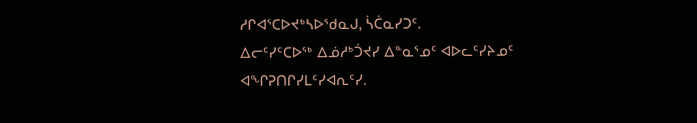ᓱᒋᐊᕐᑕᐅᔪᒃᓴᐅᖁᓇᒍ, ᓵᑖᓇᓯᑐᑦ.
ᐃᓕᑦᓯᑦᑕᐅᖅ ᐃᓅᓱᒃᑑᔪᓯ ᐃᓐᓇᕐᓄᑦ ᐊᐅᓚᑦᓯᔨᓄᑦ ᐊᖏᕈᑎᒋᓯᒪᑦᓯᐊᕆᑦᓯ.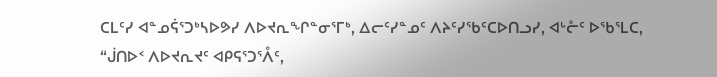ᑕᒪᑦᓯ ᐊᓐᓄᕌᕐᑐᒃᓴᐅᕗᓯ ᐱᐅᔪᕆᖏᓐᓂᕐᒥᒃ, ᐃᓕᑦᓯᓐᓄᑦ ᐱᔨᑦᓯᖃᑦᑕᐅᑎᓗᓯ, ᐊᒡᓔᑦ ᐅᖃᕐᒪᑕ, “ᒎᑎᐅᑉ ᐱᐅᔪᕆᔪᑦ ᐊᑭᕋᕐᑐᕐᐰᑦ,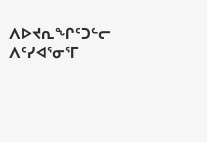ᐱᐅᔪᕆᖏᑦᑐᓪᓕ ᐱᑦᓯᐊᕐᓂᕐᒥ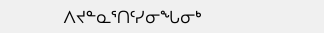ᐱᔪᓐᓇᕐᑎᑦᓯᓂᖓᓂᒃ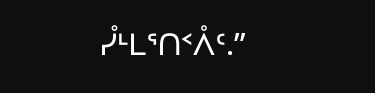ᓮᒻᒪᕐᑎᑉᐰᑦ.”